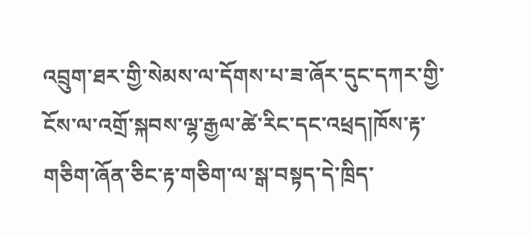འབྲུག་ཐར་གྱི་སེམས་ལ་དོགས་པ་ཟ་ཞོར་དུང་དཀར་གྱི་ངོས་ལ་འགྲོ་སྐབས་ལྷ་རྒྱལ་ཚེ་རིང་དང་འཕྲད།ཁོས་རྟ་གཅིག་ཞོན་ཅིང་རྟ་གཅིག་ལ་སྒ་བསྟད་དེ་ཁྲིད་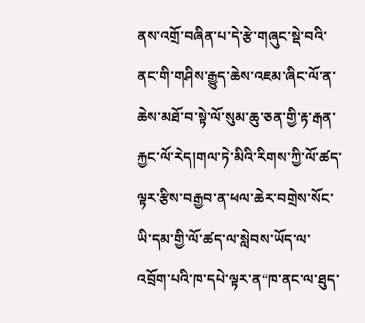ནས་འགྲོ་བཞིན་པ་དེ་རྩེ་གཞུང་སྡེ་བའི་ནང་གི་གཤིས་རྒྱུད་ཆེས་འཇམ་ཞིང་ལོ་ན་ཆེས་མཐོ་བ་སྟེ་ལོ་སུམ་ཆུ་ཅན་གྱི་རྟ་རྒན་རྐྱང་ལོ་རེད།གལ་ཏེ་མིའི་རིགས་ཀྱི་ལོ་ཚད་ལྟར་རྩིས་བརྒྱབ་ན་ཕལ་ཆེར་བགྲེས་སོང་ཡི་དམ་གྱི་ལོ་ཚད་ལ་སླེབས་ཡོད་ལ་འབྲོག་པའི་ཁ་དཔེ་ལྟར་ན“ཁ་ནང་ལ་ཐུད་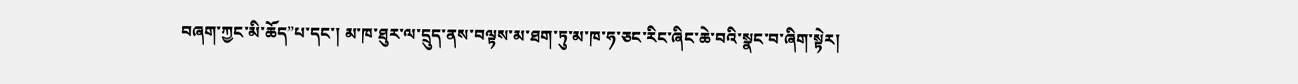བཞག་ཀྱང་མི་ཆོད”པ་དང་། མ་ཁ་ཐུར་ལ་དྲུད་ནས་བལྟས་མ་ཐག་ཏུ་མ་ཁ་ཧ་ཅང་རིང་ཞིང་ཆེ་བའི་སྣང་བ་ཞིག་སྟེར།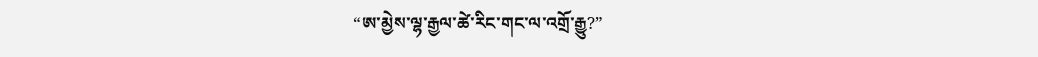“ཨ་མྱེས་ལྷ་རྒྱལ་ཚེ་རིང་གང་ལ་འགྲོ་རྒྱུ?”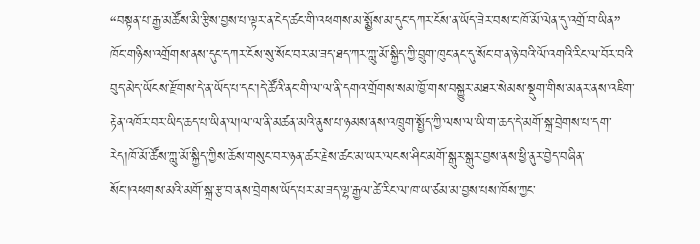“བསྟན་པ་རྒྱ་མཚོས་མི་རྩིས་བྱས་པ་ལྟར་ན་ངེད་ཚང་གི་འཕགས་མ་སྨྱོས་མ་དུང་དཀར་ངོས་ན་ཡོད་ཟེར་བས་ང་ཁོ་མོ་ལེན་དུ་འགྲོ་བ་ཡིན”
ཁོང་གཉིས་འགྲོགས་ནས་དུང་དཀར་ངོས་སུ་སོང་བར་མ་ཟད་ཐད་ཀར་ཀླུ་མོ་སྐྱིད་ཀྱི་བྲུག་ཁུང་ནང་དུ་སོང་བ་ན་ཉེ་བའི་ལོ་འགའི་རིང་ལ་བོར་བའི་བུད་མེད་ཡོངས་རྫོགས་དེ་ན་ཡོད་པ་དང་།དེ་ཚོའི་ནང་གི་ལ་ལ་ནི་དགའ་གྲོགས་སམ་ཁྱོ་གས་བསྐྱུར་མཐར་སེམས་སྡུག་གིས་མནར་ནས་འཇིག་རྟེན་འཁོར་བར་ཡིད་ཆད་པ་ཡིན་ལ།ལ་ལ་ནི་མཚན་མའི་ནུས་པ་ཉམས་ནས་འཁྲུག་སྤྱོད་ཀྱི་ལས་ལ་ཡི་ག་ཆད་དེ་མགོ་སྐྲ་བྲེགས་པ་དག་རེད།ཁོ་མོ་ཚོས་ཀླུ་མོ་སྐྱིད་ཀྱིས་ཆོས་གསུང་བར་ཉན་ཚར་རྗེས་ཚང་མ་ཡར་ལངས་ཤིང་མགོ་སྒུར་སྒུར་བྱས་ནས་ཕྱི་ནུར་བྱེད་བཞིན་སོང་།འཕགས་མའི་མགོ་སྐྲ་རྩ་བ་ནས་བྲེགས་ཡོད་པར་མ་ཟད་ལྷ་རྒྱལ་ཚེ་རིང་ལ་ཁ་ཡ་ཙམ་མ་བྱས་པས་ཁོས་ཀྱང་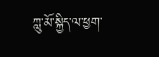ཀླུ་མོ་སྐྱིད་ལ་ཕྱག་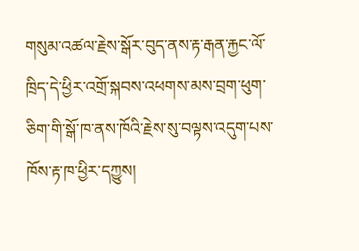གསུམ་འཚལ་རྗེས་སྒོར་བུད་ནས་རྟ་རྒན་རྐྱང་ལོ་ཁྲིད་དེ་ཕྱིར་འགྲོ་སྐབས་འཕགས་མས་བྲག་ཕུག་ཅིག་གི་སྒོ་ཁ་ནས་ཁོའི་རྗེས་སུ་བལྟས་འདུག་པས་ཁོས་རྟ་ཁ་ཕྱིར་དཀྱུས།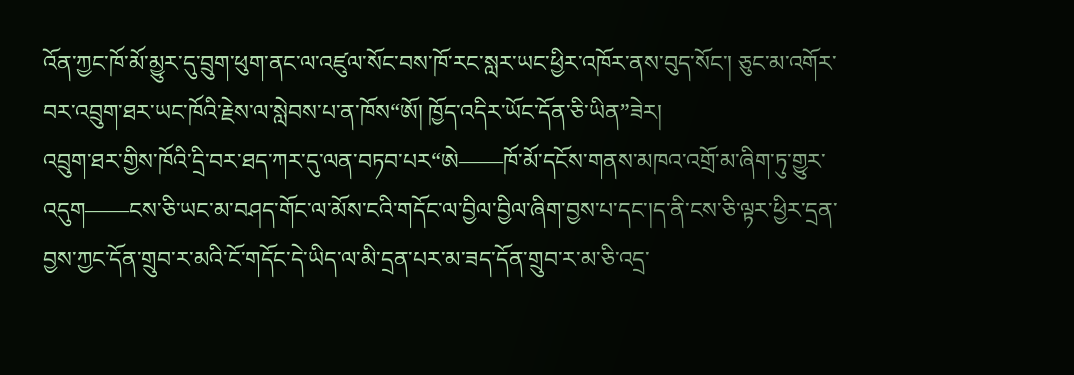འོན་ཀྱང་ཁོ་མོ་མྱུར་དུ་བྲུག་ཕུག་ནང་ལ་འཛུལ་སོང་བས་ཁོ་རང་སླར་ཡང་ཕྱིར་འཁོར་ནས་བུད་སོང་། ཅུང་མ་འགོར་བར་འབྲུག་ཐར་ཡང་ཁོའི་རྗེས་ལ་སླེབས་པ་ན་ཁོས“ཨོ། ཁྱོད་འདིར་ཡོང་དོན་ཅི་ཡིན”ཟེར།
འབྲུག་ཐར་གྱིས་ཁོའི་དྲི་བར་ཐད་ཀར་དུ་ལན་བཏབ་པར“ཨེ——ཁོ་མོ་དངོས་གནས་མཁའ་འགྲོ་མ་ཞིག་ཏུ་གྱུར་འདུག——ངས་ཅི་ཡང་མ་བཤད་གོང་ལ་མོས་ངའི་གདོང་ལ་བྱིལ་བྱིལ་ཞིག་བྱས་པ་དང་།ད་ནི་ངས་ཅི་ལྟར་ཕྱིར་དྲན་བྱས་ཀྱང་དོན་གྲུབ་ར་མའི་ངོ་གདོང་དེ་ཡིད་ལ་མི་དྲན་པར་མ་ཟད་དོན་གྲུབ་ར་མ་ཅི་འདྲ་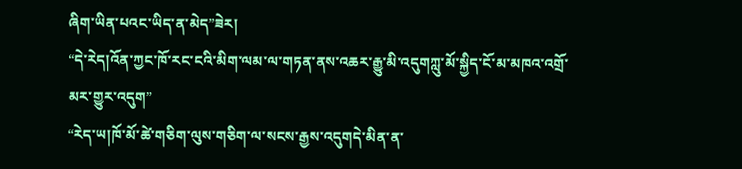ཞིག་ཡིན་པའང་ཡིད་ན་མེད”ཟེར།
“དེ་རེད།འོན་ཀྱང་ཁོ་རང་ངའི་མིག་ལམ་ལ་གཏན་ནས་འཆར་རྒྱུ་མི་འདུགཀླུ་མོ་སྐྱིད་ངོ་མ་མཁའ་འགྲོ་མར་གྱུར་འདུག”
“རེད་ཡ།ཁོ་མོ་ཚེ་གཅིག་ལུས་གཅིག་ལ་སངས་རྒྱས་འདུགདེ་མིན་ན་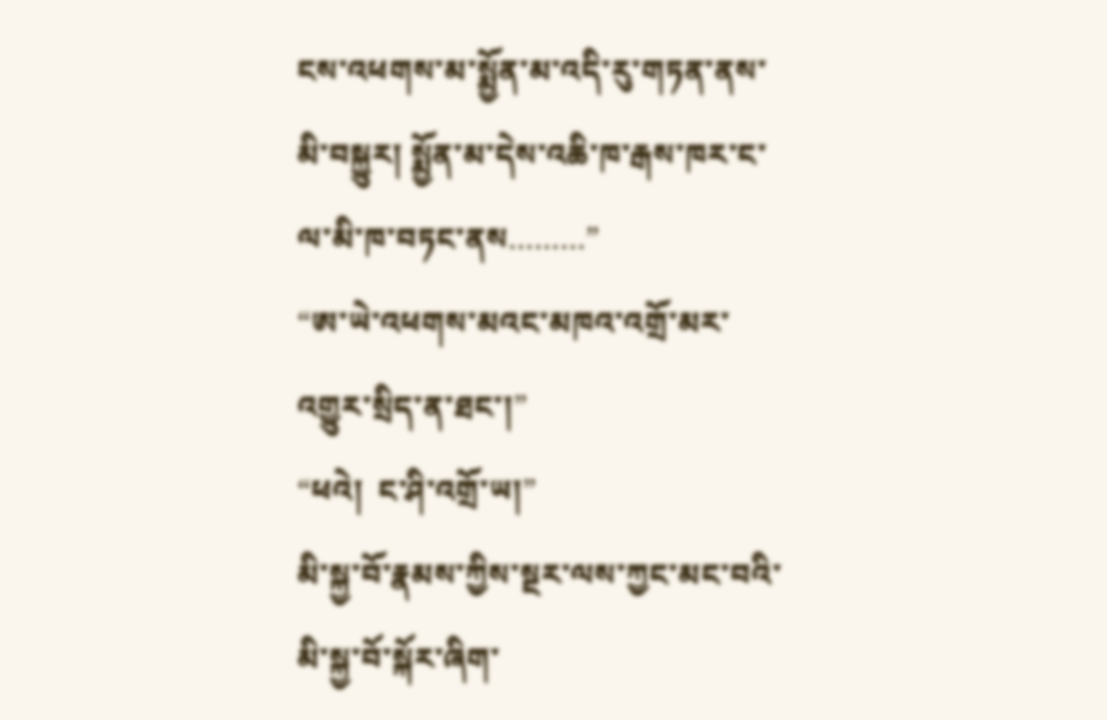ངས་འཕགས་མ་སྨྱོན་མ་འདི་རུ་གཏན་ནས་མི་བསྐྱུར། སྨྱོན་མ་དེས་འཆི་ཁ་རྒས་ཁར་ང་ལ་མི་ཁ་བཏང་ནས………”
“ཨ་ཡེ་འཕགས་མའང་མཁའ་འགྲོ་མར་འགྱུར་སྲིད་ན་ཐང་།”
“ཕའེ།  ང་ཤི་འགྲོ་ཡ།”
མི་སྐྱ་བོ་རྣམས་ཀྱིས་སྔར་ལས་ཀྱང་མང་བའི་མི་སྐྱ་བོ་སྐོར་ཞིག་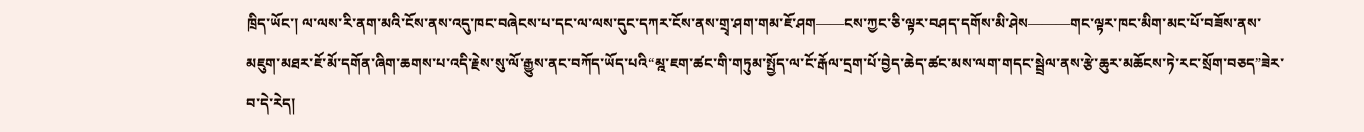ཁྲིད་ཡོང་། ལ་ལས་རི་ནག་མའི་ངོས་ནས་འདུ་ཁང་བཞེངས་པ་དང་ལ་ལས་དུང་དཀར་ངོས་ནས་གྲྭ་ཤག་གམ་ཇོ་ཤག——ངས་ཀྱང་ཅི་ལྟར་བཤད་དགོས་མི་ཤེས———གང་ལྟར་ཁང་མིག་མང་པོ་བཟོས་ནས་མཇུག་མཐར་ཇོ་མོ་དགོན་ཞིག་ཆགས་པ་འདི་རྗེས་སུ་ལོ་རྒྱུས་ནང་བཀོད་ཡོད་པའི“མྰ་ཇག་ཚང་གི་གཏུམ་སྤྱོད་ལ་ངོ་རྒོལ་དྲག་པོ་བྱེད་ཆེད་ཚང་མས་ལག་གདང་སྦྲེལ་ནས་རྩེ་ཆུར་མཆོངས་ཏེ་རང་སྲོག་བཅད”ཟེར་བ་དེ་རེད།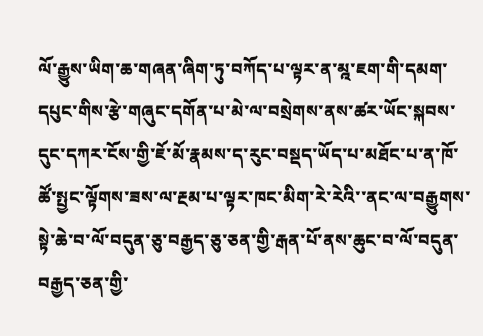ལོ་རྒྱུས་ཡིག་ཆ་གཞན་ཞིག་ཏུ་བཀོད་པ་ལྟར་ན་མྰ་ཇག་གི་དམག་དཔུང་གིས་རྩེ་གཞུང་དགོན་པ་མེ་ལ་བསྲེགས་ནས་ཚར་ཡོང་སྐབས་དུང་དཀར་ངོས་གྱི་ཇོ་མོ་རྣམས་ད་རུང་བསྡད་ཡོད་པ་མཐོང་པ་ན་ཁོ་ཚོ་སྤྱང་ལྟོགས་ཟས་ལ་རྔམ་པ་ལྟར་ཁང་མིག་རེ་རེའི་་ནང་ལ་བརྒྱུགས་སྟེ་ཆེ་བ་ལོ་བདུན་ཅུ་བརྒྱད་ཅུ་ཅན་གྱི་རྒན་པོ་ནས་ཆུང་བ་ལོ་བདུན་བརྒྱད་ཅན་གྱི་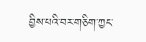བྱིས་པའི་བར་གཅིག་ཀྱང་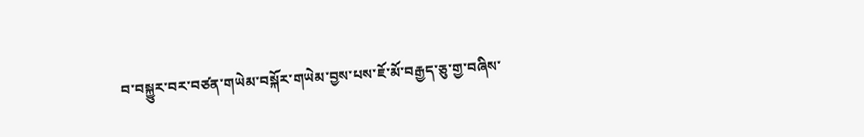བ་བསྐྱུར་བར་བཙན་གཡེམ་བསྐོར་གཡེམ་བྱས་པས་ཇོ་མོ་བརྒྱད་ཅུ་གྱ་བཞིས་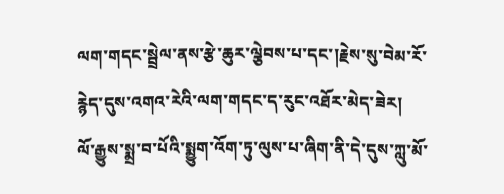ལག་གདང་སྦྲེལ་ནས་རྩེ་ཆུར་ལྕེབས་པ་དང་།རྗེས་སུ་བེམ་རོ་རྙེད་དུས་འགའ་རེའི་ལག་གདང་ད་རུང་འཐོར་མེད་ཟེར།
ལོ་རྒྱུས་སྨྲ་བ་པོའི་སྨྱུག་འོག་ཏུ་ལུས་པ་ཞིག་ནི་དེ་དུས་ཀླུ་མོ་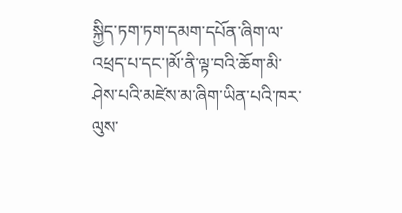སྐྱིད་ཏག་ཏག་དམག་དཔོན་ཞིག་ལ་འཕྲད་པ་དང་།མོ་ནི་ལྟ་བའི་ཆོག་མི་ཤེས་པའི་མཛེས་མ་ཞིག་ཡིན་པའི་ཁར་ལུས་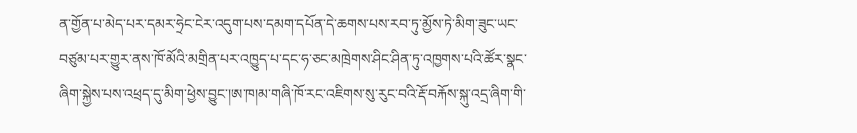ན་གྱོན་པ་མེད་པར་དམར་ཧྲེང་ངེར་འདུག་པས་དམག་དཔོན་དེ་ཆགས་པས་རབ་ཏུ་མྱོས་ཏེ་མིག་ཟུང་ཡང་བཙུམ་པར་གྱུར་ནས་ཁོ་མོའི་མགྲིན་པར་འཁྱུད་པ་དང་ཧ་ཅང་མཁྲེགས་ཤིང་ཤིན་ཏུ་འཁྱགས་པའི་ཚོར་སྣང་ཞིག་སྐྱེས་པས་འཕྲད་དུ་མིག་ཕྱེས་བྱུང་།ཨ་ཁ།མ་གཞི་ཁོ་རང་འཇིགས་སུ་རུང་བའི་རྡོ་བརྐོས་སྐུ་འདྲ་ཞིག་གི་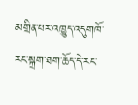མགྲིན་པར་འཁྱུད་འདུགཁོ་རང་སྐྲག་ཐག་ཆོད་དེ་རང་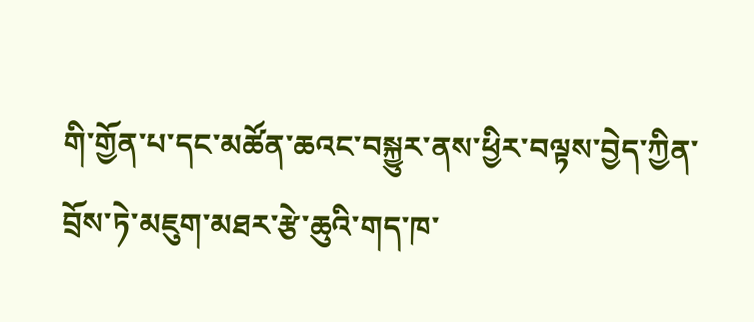གི་གྱོན་པ་དང་མཚོན་ཆའང་བསྐྱུར་ནས་ཕྱིར་བལྟས་བྱེད་ཀྱིན་བྲོས་ཏེ་མཇུག་མཐར་རྩེ་ཆུའི་གད་ཁ་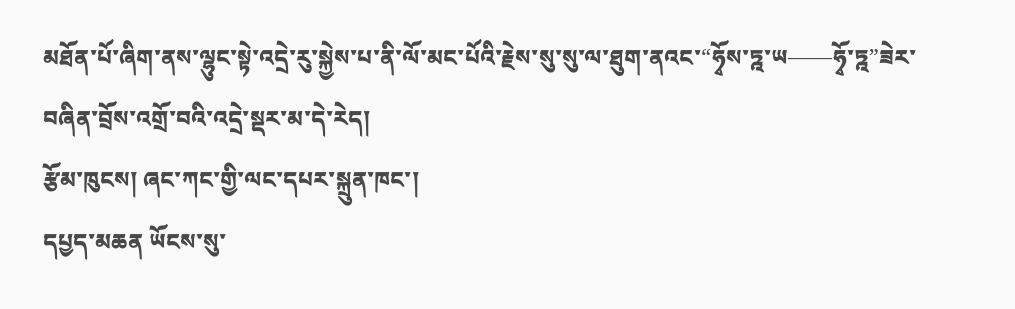མཐོན་པོ་ཞིག་ནས་ལྷུང་སྟེ་འདྲེ་རུ་སྐྱེས་པ་ནི་ལོ་མང་པོའི་རྗེས་སུ་སུ་ལ་ཐུག་ནའང་“ཧྭོས་ཏྰ་ཡ——ཧྭོ་ཏྰ”ཟེར་བཞིན་བྲོས་འགྲོ་བའི་འདྲེ་སྡར་མ་དེ་རེད།
རྩོམ་ཁུངས། ཞང་ཀང་གྱི་ལང་དཔར་སྐྲུན་ཁང་།
དཔྱད་མཆན ཡོངས་སུ་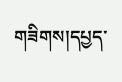གཟིགས།དཔྱད་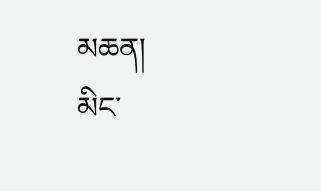མཆན།
མིང་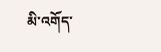མི་འགོད་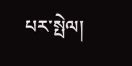པར་སྤེལ།